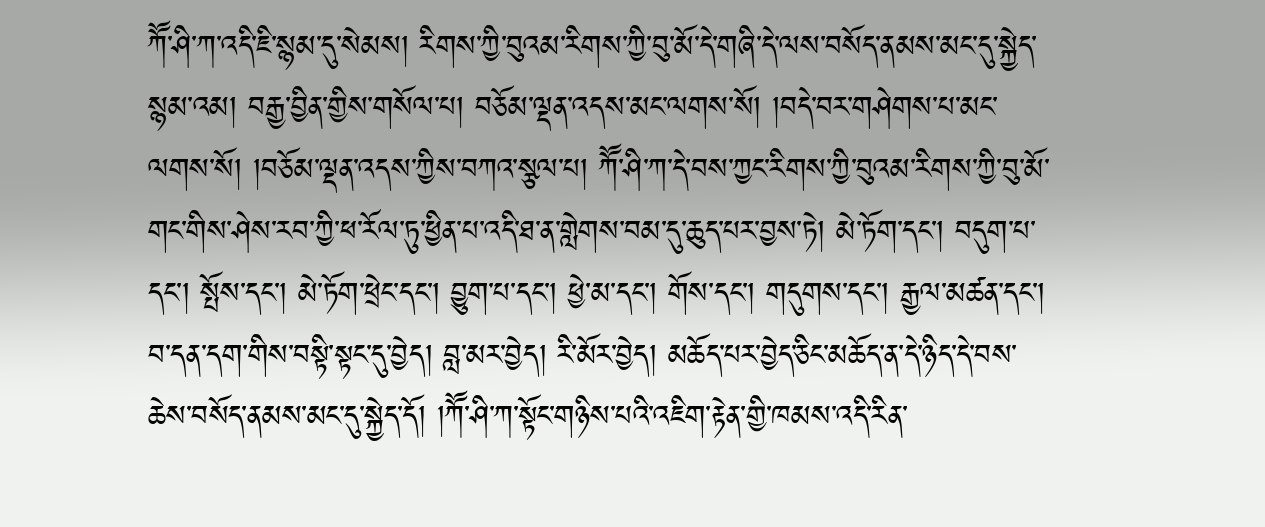ཀཽ་ཤི་ཀ་འདི་ཇི་སྙམ་དུ་སེམས། རིགས་ཀྱི་བུའམ་རིགས་ཀྱི་བུ་མོ་དེ་གཞི་དེ་ལས་བསོད་ནམས་མང་དུ་སྐྱེད་སྙམ་འམ། བརྒྱ་བྱིན་གྱིས་གསོལ་པ། བཅོམ་ལྡན་འདས་མང་ལགས་སོ། །བདེ་བར་གཤེགས་པ་མང་ལགས་སོ། །བཅོམ་ལྡན་འདས་ཀྱིས་བཀའ་སྩལ་པ། ཀཽ་ཤི་ཀ་དེ་བས་ཀྱང་རིགས་ཀྱི་བུའམ་རིགས་ཀྱི་བུ་མོ་གང་གིས་ཤེས་རབ་ཀྱི་ཕ་རོལ་ཏུ་ཕྱིན་པ་འདི་ཐ་ན་གླེགས་བམ་དུ་ཆུད་པར་བྱས་ཏེ། མེ་ཏོག་དང་། བདུག་པ་དང་། སྤོས་དང་། མེ་ཏོག་ཕྲེང་དང་། བྱུག་པ་དང་། ཕྱེ་མ་དང་། གོས་དང་། གདུགས་དང་། རྒྱལ་མཚན་དང་། བ་དན་དག་གིས་བསྟི་སྟང་དུ་བྱེད། བླ་མར་བྱེད། རི་མོར་བྱེད། མཆོད་པར་བྱེད་ཅིང་མཆོད་ན་དེ་ཉིད་དེ་བས་ཆེས་བསོད་ནམས་མང་དུ་སྐྱེད་དོ། །ཀཽ་ཤི་ཀ་སྟོང་གཉིས་པའི་འཇིག་རྟེན་གྱི་ཁམས་འདི་རིན་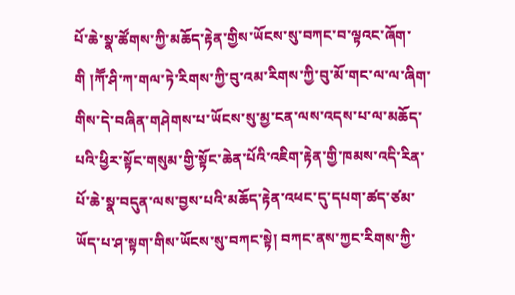པོ་ཆེ་སྣ་ཚོགས་ཀྱི་མཆོད་རྟེན་གྱིས་ཡོངས་སུ་བཀང་བ་ལྟའང་ཞོག་གི །ཀཽ་ཤི་ཀ་གལ་ཏེ་རིགས་ཀྱི་བུ་འམ་རིགས་ཀྱི་བུ་མོ་གང་ལ་ལ་ཞིག་གིས་དེ་བཞིན་གཤེགས་པ་ཡོངས་སུ་མྱ་ངན་ལས་འདས་པ་ལ་མཆོད་པའི་ཕྱིར་སྟོང་གསུམ་གྱི་སྟོང་ཆེན་པོའི་འཇིག་རྟེན་གྱི་ཁམས་འདི་རིན་པོ་ཆེ་སྣ་བདུན་ལས་བྱས་པའི་མཆོད་རྟེན་འཕང་དུ་དཔག་ཚད་ཙམ་ཡོད་པ་ཤ་སྟག་གིས་ཡོངས་སུ་བཀང་སྟེ། བཀང་ནས་ཀྱང་རིགས་ཀྱི་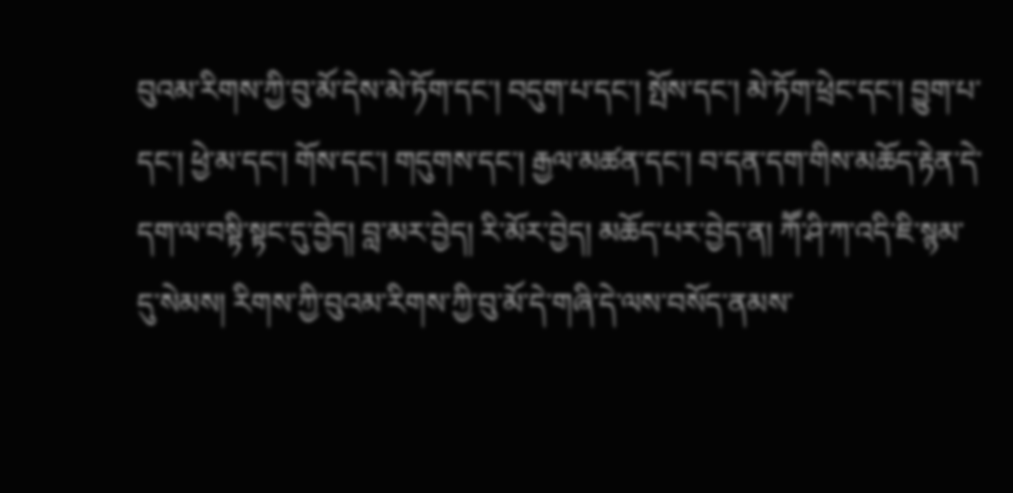བུའམ་རིགས་ཀྱི་བུ་མོ་དེས་མེ་ཏོག་དང་། བདུག་པ་དང་། སྤོས་དང་། མེ་ཏོག་ཕྲེང་དང་། བྱུག་པ་དང་། ཕྱེ་མ་དང་། གོས་དང་། གདུགས་དང་། རྒྱལ་མཚན་དང་། བ་དན་དག་གིས་མཆོད་རྟེན་དེ་དག་ལ་བསྟི་སྟང་དུ་བྱེད། བླ་མར་བྱེད། རི་མོར་བྱེད། མཆོད་པར་བྱེད་ན། ཀཽ་ཤི་ཀ་འདི་ཇི་སྙམ་དུ་སེམས། རིགས་ཀྱི་བུའམ་རིགས་ཀྱི་བུ་མོ་དེ་གཞི་དེ་ལས་བསོད་ནམས་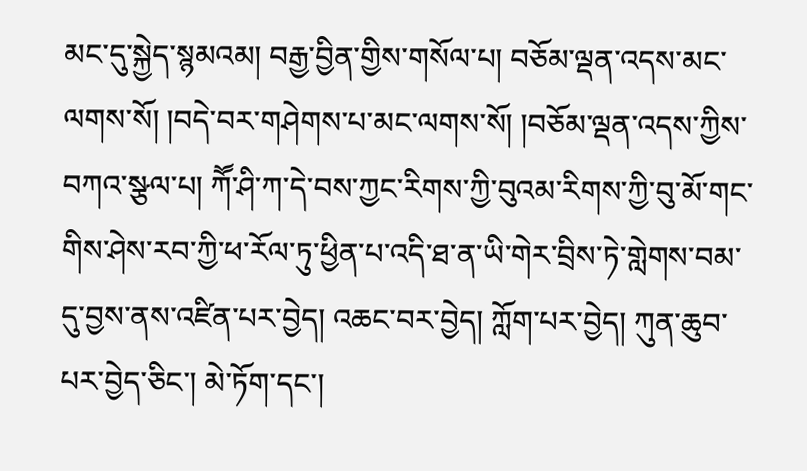མང་དུ་སྐྱེད་སྙམའམ། བརྒྱ་བྱིན་གྱིས་གསོལ་པ། བཅོམ་ལྡན་འདས་མང་ལགས་སོ། །བདེ་བར་གཤེགས་པ་མང་ལགས་སོ། །བཅོམ་ལྡན་འདས་ཀྱིས་བཀའ་སྩལ་པ། ཀཽ་ཤི་ཀ་དེ་བས་ཀྱང་རིགས་ཀྱི་བུའམ་རིགས་ཀྱི་བུ་མོ་གང་གིས་ཤེས་རབ་ཀྱི་ཕ་རོལ་ཏུ་ཕྱིན་པ་འདི་ཐ་ན་ཡི་གེར་བྲིས་ཏེ་གླེགས་བམ་དུ་བྱས་ནས་འཛིན་པར་བྱེད། འཆང་བར་བྱེད། ཀློག་པར་བྱེད། ཀུན་ཆུབ་པར་བྱེད་ཅིང་། མེ་ཏོག་དང་།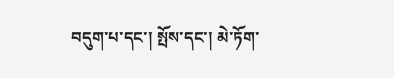བདུག་པ་དང་། སྤོས་དང་། མེ་ཏོག་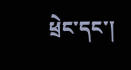ཕྲེང་དང་།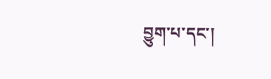བྱུག་པ་དང་།